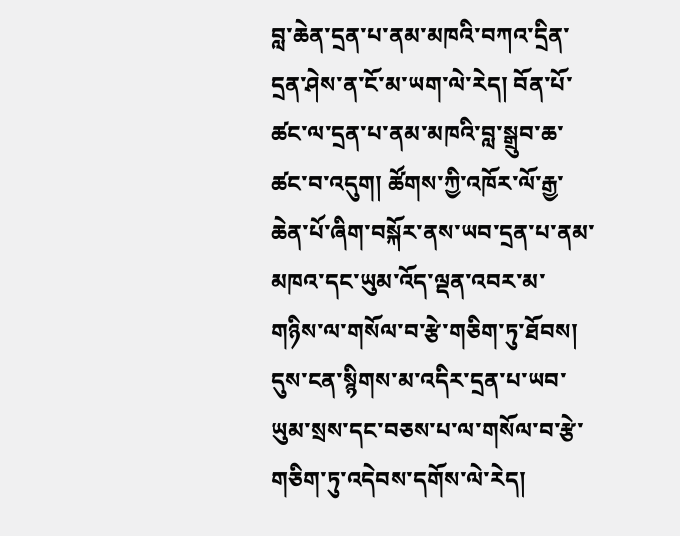བླ་ཆེན་དྲན་པ་ནམ་མཁའི་བཀའ་དྲིན་དྲན་ཤེས་ན་ངོ་མ་ཡག་ལེ་རེད། བོན་པོ་ཚང་ལ་དྲན་པ་ནམ་མཁའི་བླ་སྒྲུབ་ཆ་ཚང་བ་འདུག། ཚོགས་ཀྱི་འཁོར་ལོ་རྒྱ་ཆེན་པོ་ཞིག་བསྐོར་ནས་ཡབ་དྲན་པ་ནམ་མཁའ་དང་ཡུམ་འོད་ལྡན་འབར་མ་གཉིས་ལ་གསོལ་བ་རྩེ་གཅིག་ཏུ་ཐོབས། དུས་ངན་སྙིགས་མ་འདིར་དྲན་པ་ཡབ་ཡུམ་སྲས་དང་བཅས་པ་ལ་གསོལ་བ་རྩེ་གཅིག་ཏུ་འདེབས་དགོས་ལེ་རེད།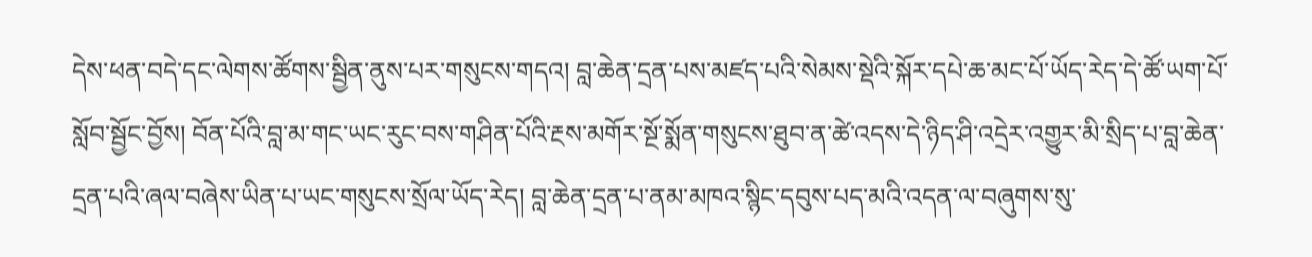དེས་ཕན་བདེ་དང་ལེགས་ཚོགས་སྦྱིན་ནུས་པར་གསུངས་གདའ། བླ་ཆེན་དྲན་པས་མཛད་པའི་སེམས་སྡེའི་སྐོར་དཔེ་ཆ་མང་པོ་ཡོད་རེད་དེ་ཚོ་ཡག་པོ་སློབ་སྦྱོང་བྱོས། བོན་པོའི་བླ་མ་གང་ཡང་རུང་བས་གཤིན་པོའི་རྔས་མགོར་སྔོ་སྨོན་གསུངས་ཐུབ་ན་ཚེ་འདས་དེ་ཉིད་ཤི་འདྲེར་འགྱུར་མི་སྲིད་པ་བླ་ཆེན་དྲན་པའི་ཞལ་བཞེས་ཡིན་པ་ཡང་གསུངས་སྲོལ་ཡོད་རེད། བླ་ཆེན་དྲན་པ་ནམ་མཁའ་སྙིང་དབུས་པད་མའི་འདན་ལ་བཞུགས་སུ་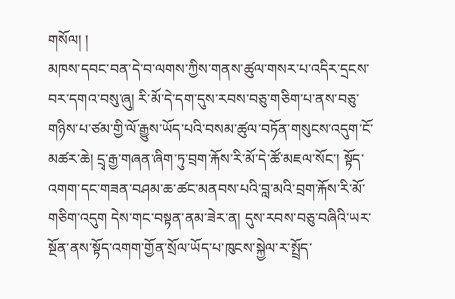གསོལ། །
མཁས་དབང་བན་དེ་བ་ལགས་ཀྱིས་གནས་ཚུལ་གསར་པ་འདིར་དྲངས་བར་དགའ་བསུ་ཞུ། རི་མོ་དེ་དག་དུས་རབས་བཅུ་གཅིག་པ་ནས་བཅུ་གཉིས་པ་ཙམ་གྱི་ལོ་རྒྱུས་ཡོད་པའི་བསམ་ཚུལ་བཏོན་གསུངས་འདུག་ངོ་མཚར་ཆེ། དྲྭ་རྒྱ་གཞན་ཞིག་ཏུ་བྲག་རྐོས་རི་མོ་དེ་ཚོ་མཇལ་སོང་། སྟོད་འགག་དང་གཟན་བཤམ་ཆ་ཚང་མནབས་པའི་བླ་མའི་བྲག་རྐོས་རི་མོ་གཅིག་འདུག དེས་གང་བསྟན་ནམ་ཟེར་ན། དུས་རབས་བཅུ་བཞིའི་ཡར་སྔོན་ནས་སྟོད་འགག་གྱོན་སྲོལ་ཡོད་པ་ཁུངས་སྐྱེལ་ར་སྤྲོད་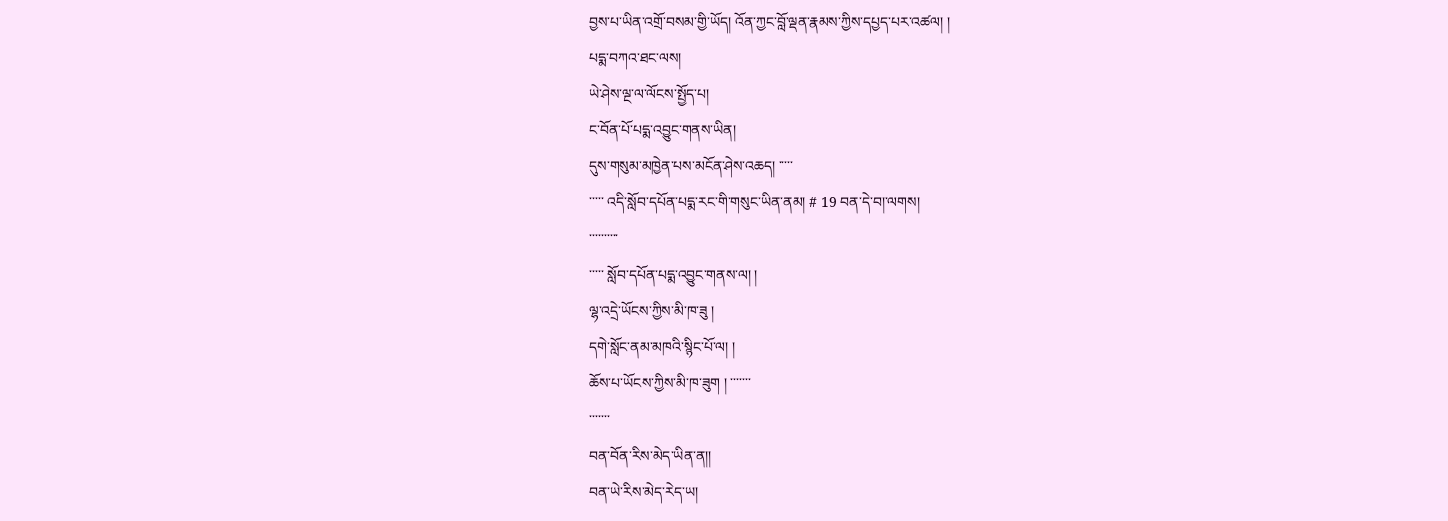བྱས་པ་ཡིན་འགྲོ་བསམ་གྱི་ཡོད། འོན་ཀྱང་བློ་ལྡན་རྣམས་ཀྱིས་དཔྱད་པར་འཚལ། །
པདྨ་བཀའ་ཐང་ལས།
ཡེ་ཤེས་ལྔ་ལ་ལོངས་སྤྱོད་པ།
ང་བོན་པོ་པདྨ་འབྱུང་གནས་ཡིན།
དུས་གསུམ་མཁྱེན་པས་མངོན་ཤེས་འཆད། ་་་་་
་་་་་ འདི་སློབ་དཔོན་པདྨ་རང་གི་གསུང་ཡིན་ནམ། # 19 བན་དེ་བ།་ལགས།
་་་་་་་་་་
་་་་་ སློབ་དཔོན་པདྨ་འབྱུང་གནས་ལ། །
ལྷ་འདྲེ་ཡོངས་ཀྱིས་མི་ཁ་ཟུ །
དགེ་སློང་ནམ་མཁའི་སྙིང་པོ་ལ། །
ཆོས་པ་ཡོངས་ཀྱིས་མི་ཁ་ཟུག ། ་་་་་་་
་་་་་་་
བན་བོན་རིས་མེད་ཡིན་ན།།
བན་ཡེ་རིས་མེད་རེད་ཡ།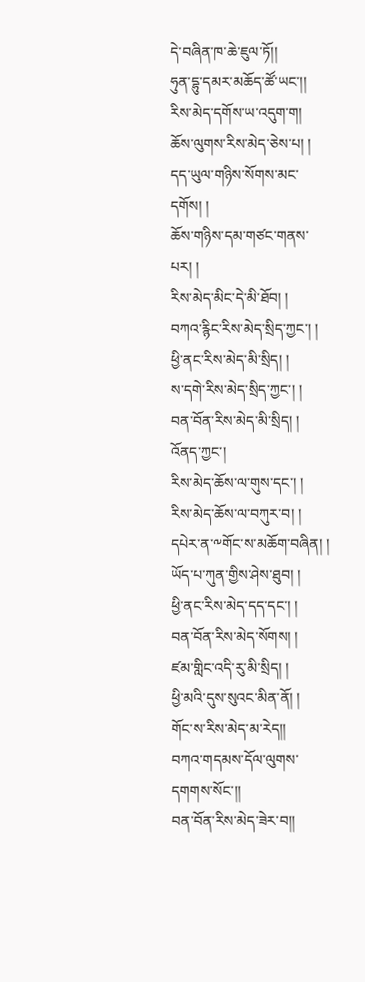དེ་བཞིན་ཁ་ཆེ་ཇུལ་ཏོ།།
ཧུན་དྷུ་དམར་མཆོད་ཚོ་ཡང་།།
རིས་མེད་དགོས་ཡ་འདུག་ག།
ཆོས་ལུགས་རིས་མེད་ཅེས་པ། །
དད་ཡུལ་གཉིས་སོགས་མང་དགོས། །
ཆོས་གཉིས་དམ་གཙང་གནས་པར། །
རིས་མེད་མིང་དེ་མི་ཐོབ། །
བཀའ་རྙིང་རིས་མེད་སྲིད་ཀྱང་། །
ཕྱི་ནང་རིས་མེད་མི་སྲིད། །
ས་དགེ་རིས་མེད་སྲིད་ཀྱང་། །
བན་བོན་རིས་མེད་མི་སྲིད། །
འོནད་ཀྱང་།
རིས་མེད་ཆོས་ལ་གུས་དང་། །
རིས་མེད་ཆོས་ལ་བཀུར་བ། །
དཔེར་ན་༸གོང་ས་མཆོག་བཞིན། །
ཡོད་པ་ཀུན་གྱིས་ཤེས་ཐུབ། །
ཕྱི་ནང་རིས་མེད་དད་དང་། །
བན་བོན་རིས་མེད་སོགས། །
ཛམ་གླིང་འདི་རུ་མི་སྲིད། །
ཕྱི་མའི་དུས་སུའང་མིན་ནོ། །
གོང་ས་རིས་མེད་མ་རེད།།
བཀའ་གདམས་དོལ་ལུགས་དགགས་སོང་།།
བན་བོན་རིས་མེད་ཟེར་བ།།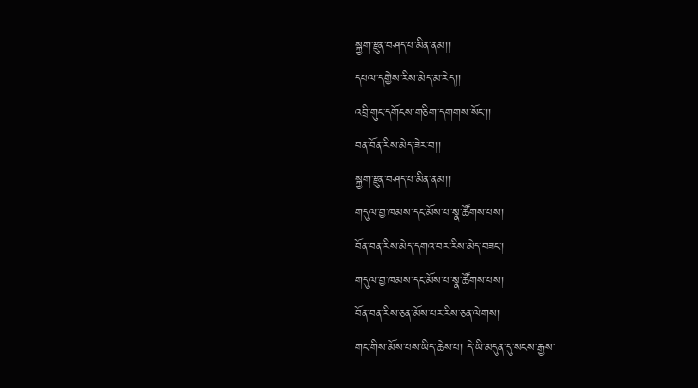སྐྱག་རྫུན་བཤད་པ་མིན་ནམ།།
དཔལ་དགྱེས་རིས་མེད་མ་རེད།།
འབྲི་གུང་དགོངས་གཅིག་དགགས་སོང་།།
བན་བོན་རིས་མེད་ཟེར་བ།།
སྐྱག་རྫུན་བཤད་པ་མིན་ནམ།།
གདུལ་བྱ་ཁམས་དང་མོས་པ་སྣ་ཚོགས་པས།
བོན་བན་རིས་མེད་དགའ་བར་རིས་མེད་བཟང་།
གདུལ་བྱ་ཁམས་དང་མོས་པ་སྣ་ཚོགས་པས།
བོན་བན་རིས་ཅན་མོས་པར་རིས་ཅན་ལེགས།
གང་གིས་མོས་པས་ཡིད་ཆེས་པ། དེ་ཡི་མདུན་དུ་སངས་རྒྱས་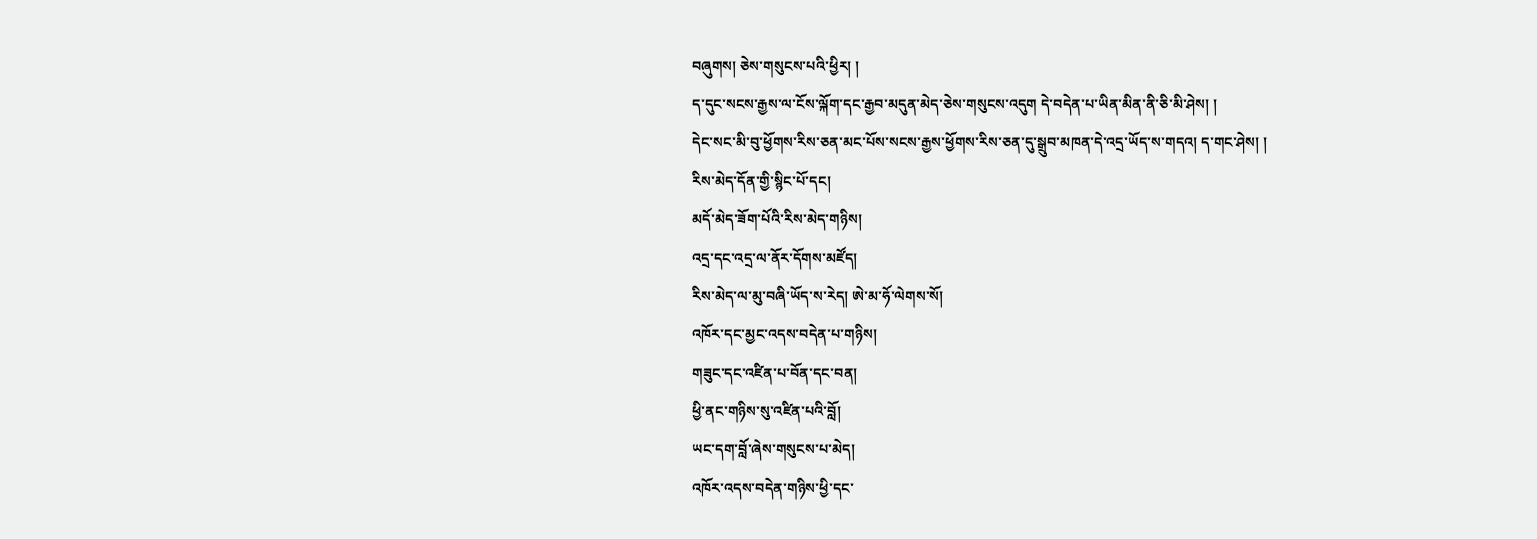བཞུགས། ཅེས་གསུངས་པའི་ཕྱིར། །
ད་དུང་སངས་རྒྱས་ལ་ངོས་ལྐོག་དང་རྒྱབ་མདུན་མེད་ཅེས་གསུངས་འདུག དེ་བདེན་པ་ཡིན་མིན་ནི་ཅི་མི་ཤེས། །
དེང་སང་མི་བུ་ཕྱོགས་རིས་ཅན་མང་པོས་སངས་རྒྱས་ཕྱོགས་རིས་ཅན་དུ་སྒྲུབ་མཁན་དེ་འདྲ་ཡོད་ས་གདའ། ད་གང་ཤེས། །
རིས་མེད་དོན་གྱི་སྙིང་པོ་དང།
མདོ་མེད་ཟོག་པོའི་རིས་མེད་གཉིས།
འདྲ་དང་འདྲ་ལ་ནོར་དོགས་མཛོད།
རིས་མེད་ལ་མུ་བཞི་ཡོད་ས་རེད། ཨེ་མ་ཧོ་ལེགས་སོ།
འཁོར་དང་མྱང་འདས་བདེན་པ་གཉིས།
གཟུང་དང་འཛིན་པ་བོན་དང་བན།
ཕྱི་ནང་གཉིས་སུ་འཛིན་པའི་བློ།
ཡང་དག་བློ་ཞེས་གསུངས་པ་མེད།
འཁོར་འདས་བདེན་གཉིས་ཕྱི་དང་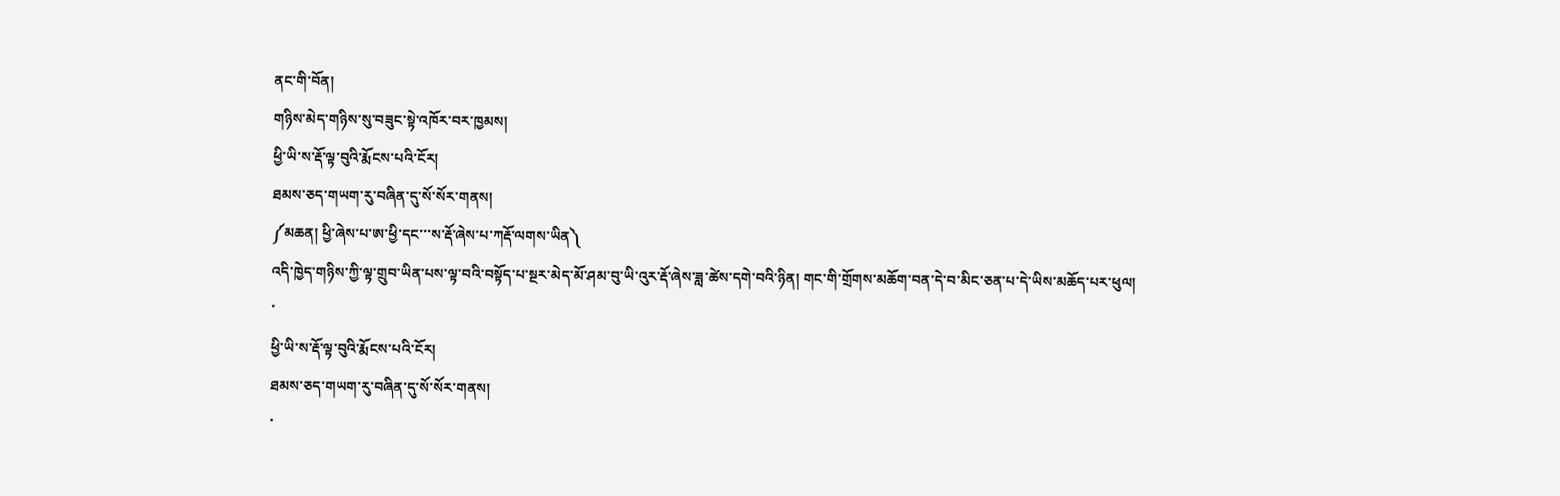ནང་གི་བོན།
གཉིས་མེད་གཉིས་སུ་བཟུང་སྟེ་འཁོར་བར་ཁྱམས།
ཕྱི་ཡི་ས་རྡོ་ལྟ་བུའི་རྨོངས་པའི་ངོར།
ཐམས་ཅད་གཡག་རུ་བཞིན་དུ་སོ་སོར་གནས།
༼མཆན། ཕྱི་ཞེས་པ་ཨ་ཕྱི་དང་་་ས་རྡོ་ཞེས་པ་ཀརྡོ་ལགས་ཡིན༽
འདི་ཁྱེད་གཉིས་ཀྱི་ལྟ་གྲུབ་ཡིན་པས་ལྟ་བའི་བསྟོད་པ་སྔར་མེད་མོ་ཤམ་བུ་ཡི་འུར་རྡོ་ཞེས་ཟླ་ཚེས་དགེ་བའི་ཉིན། གང་གི་གྲོགས་མཆོག་བན་དེ་བ་མིང་ཅན་པ་དེ་ཡིས་མཆོད་པར་ཕུལ།
་
ཕྱི་ཡི་ས་རྡོ་ལྟ་བུའི་རྨོངས་པའི་ངོར།
ཐམས་ཅད་གཡག་རུ་བཞིན་དུ་སོ་སོར་གནས།
་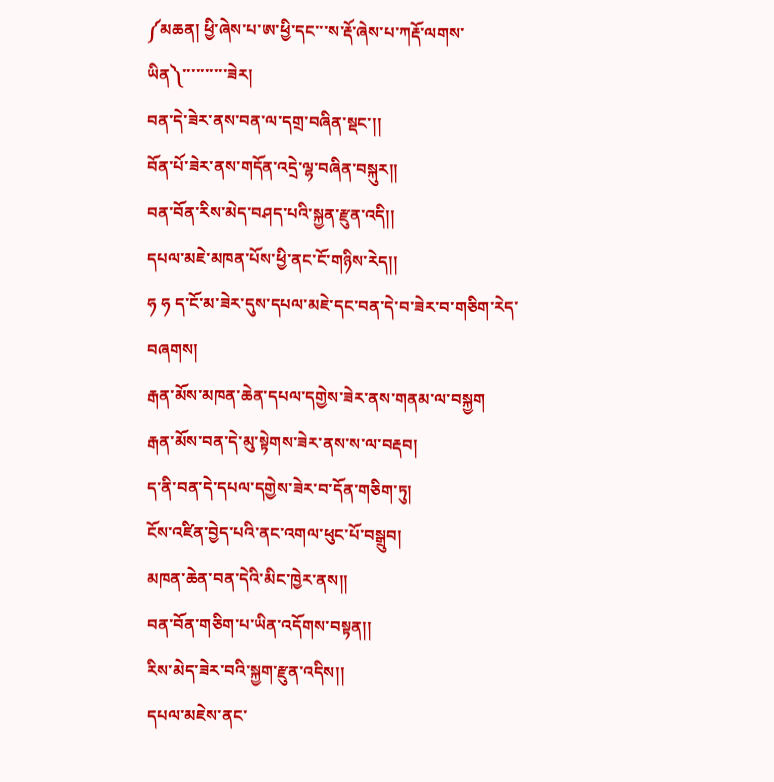༼མཆན། ཕྱི་ཞེས་པ་ཨ་ཕྱི་དང་་་ས་རྡོ་ཞེས་པ་ཀརྡོ་ལགས་ཡིན༽་་་་་་་་་་ཟེར།
བན་དེ་ཟེར་ནས་བན་ལ་དགྲ་བཞིན་སྡང་།།
བོན་པོ་ཟེར་ནས་གདོན་འདྲེ་ལྷ་བཞིན་བསྐུར།།
བན་བོན་རིས་མེད་བཤད་པའི་སྐྱན་རྫུན་འདི།།
དཔལ་མཇེ་མཁན་པོས་ཕྱི་ནང་ངོ་གཉིས་རེད།།
ཧ ཧ ད་ངོ་མ་ཟེར་དུས་དཔལ་མཇེ་དང་བན་དེ་བ་ཟེར་བ་གཅིག་རེད་བཞགས།
རྒན་མོས་མཁན་ཆེན་དཔལ་དགྱེས་ཟེར་ནས་གནམ་ལ་བསྐྱག
རྒན་མོས་བན་དེ་མུ་སྟེགས་ཟེར་ནས་ས་ལ་བརྡབ།
ད་ནི་བན་དེ་དཔལ་དགྱེས་ཟེར་བ་དོན་གཅིག་ཏུ།
ངོས་འཛིན་བྱེད་པའི་ནང་འགལ་ཕུང་པོ་བསྒྲུབ།
མཁན་ཆེན་བན་དེའི་མིང་ཁྱེར་ནས།།
བན་བོན་གཅིག་པ་ཡིན་འདོགས་བསྟན།།
རིས་མེད་ཟེར་བའི་སྐྱག་རྫུན་འདིས།།
དཔལ་མཇེས་ནང་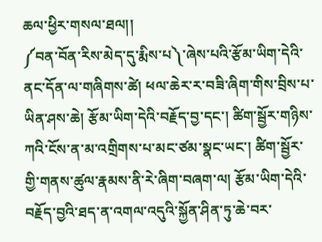ཆལ་ཕྱིར་གསལ་ཐལ།།
༼བན་བོན་རིས་མེད་དུ་རྨིས་པ༽་ཞེས་པའི་རྩོམ་ཡིག་དེའི་ནང་དོན་ལ་གཞིགས་ཚེ། ཕལ་ཆེར་ར་བཟི་ཞིག་གིས་བྲིས་པ་ཡིན་ཤས་ཆེ། རྩོམ་ཡིག་དེའི་བརྗོད་བྱ་དང་། ཚིག་སྦྱོར་གཉིས་ཀའི་ངོས་ན་མ་འགྲིགས་པ་མང་ཙམ་སྣང་ཡང་། ཚིག་སྦྱོར་གྱི་གནས་ཚུལ་རྣམས་ནི་རེ་ཞིག་བཞག་ལ། རྩོམ་ཡིག་དེའི་བརྗོད་བྱའི་ཐད་ན་འགལ་འདུའི་སྐྱོན་ཤིན་ཏུ་ཆེ་བར་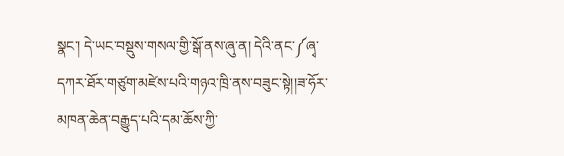སྣང་། དེ་ཡང་བསྡུས་གསལ་གྱི་སྒོ་ནས་ཞུ་ན། དེའི་ནང་༼ཞྭ་དཀར་ཐོར་གཙུག་མཛེས་པའི་གཉའ་ཁྲི་ནས་བཟུང་སྟེ།།ཟ་ཧོར་མཁན་ཆེན་བརྒྱུད་པའི་དམ་ཆོས་ཀྱི་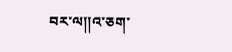བར་ལ།།འ་ཅག་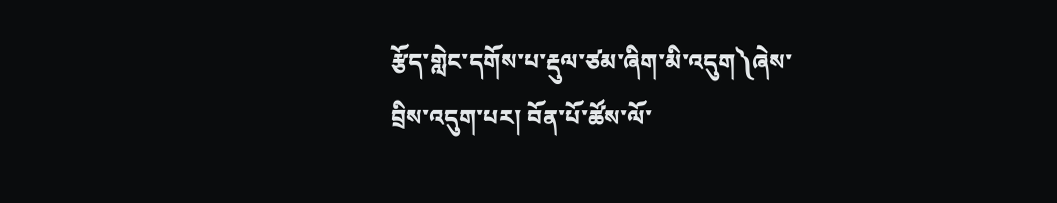རྩོད་གླེང་དགོས་པ་རྡུལ་ཙམ་ཞིག་མི་འདུག༽ཞེས་བྲིས་འདུག་པར། བོན་པོ་ཚོས་ལོ་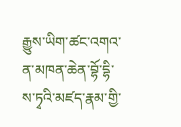རྒྱུས་ཡིག་ཚང་འགའ་ན་མཁན་ཆེན་བྷོ་དྷི་ས་ཏྭའི་མཛད་རྣམ་གྱི་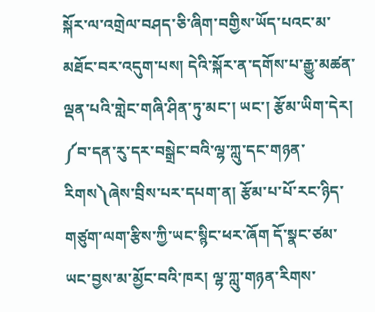སྐོར་ལ་འགྲེལ་བཤད་ཅི་ཞིག་བགྱིས་ཡོད་པའང་མ་མཐོང་བར་འདུག་པས། དེའི་སྐོར་ན་དགོས་པ་རྒྱུ་མཚན་ལྡན་པའི་གླེང་གཞི་ཤིན་ཏུ་མང་། ཡང་། རྩོམ་ཡིག་དེར། ༼བ་དན་རུ་དར་བསྒྲེང་བའི་ལྷ་ཀླུ་དང་གཉན་རིགས༽ཞེས་བྲིས་པར་དཔག་ན། རྩོམ་པ་པོ་རང་ཉིད་གཙུག་ལག་རྩིས་ཀྱི་ཡང་སྙིང་ཕར་ཞོག དོ་སྣང་ཙམ་ཡང་བྱས་མ་མྱོང་བའི་ཁར། ལྷ་ཀླུ་གཉན་རིགས་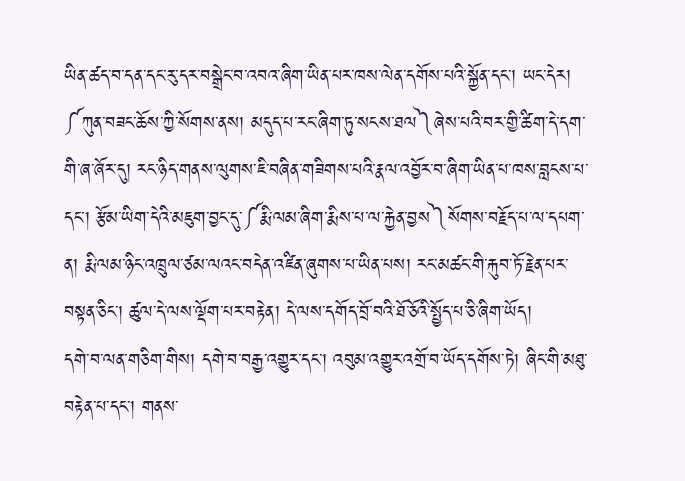ཡིན་ཚད་བ་དན་དང་རུ་དར་བསྒྲེང་བ་འབའ་ཞིག་ཡིན་པར་ཁས་ལེན་དགོས་པའི་སྐྱོན་དང་། ཡང་དེར། ༼ཀུན་བཟང་ཆོས་ཀྱི་སོགས་ནས། མདུད་པ་རང་ཞིག་ཏུ་སངས་ཐལ༽ཞེས་པའི་བར་གྱི་ཚིག་དེ་དག་གི་ཞ་ཞོར་དུ། རང་ཉིད་གནས་ལུགས་ཇི་བཞིན་གཟིགས་པའི་རྣལ་འབྱོར་བ་ཞིག་ཡིན་པ་ཁས་བླངས་པ་དང་། རྩོམ་ཡིག་དེའི་མཇུག་བྱང་དུ་༼རྨི་ལམ་ཞིག་རྨིས་པ་ལ་རྐྱེན་བྱས༽སོགས་བརྗོད་པ་ལ་དཔག་ན། རྨི་ལམ་ཉིང་འཁྲུལ་ཙམ་ལའང་བདེན་འཛིན་ཞུགས་པ་ཡིན་པས། རང་མཚང་གི་རྐུབ་ཏོ་རྗེན་པར་བསྟན་ཅིང་། ཚུལ་དེ་ལས་ལྡོག་པར་བརྟེན། དེ་ལས་དགོད་བྲོ་བའི་ཐོ་ཅོའི་སྤྱོད་པ་ཅི་ཞིག་ཡོད།
དགེ་བ་ལན་གཅིག་གིས། དགེ་བ་བརྒྱ་འགྱུར་དང་། འབུམ་འགྱུར་འགྲོ་བ་ཡོད་དགོས་ཏེ། ཞིང་གི་མཐུ་བརྟེན་པ་དང་། གནས་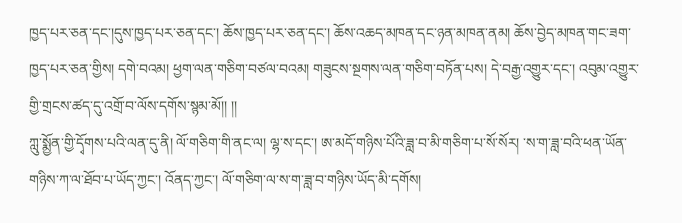ཁྱད་པར་ཅན་དང་།དུས་ཁྱད་པར་ཅན་དང་། ཆོས་ཁྱད་པར་ཅན་དང་། ཆོས་འཆད་མཁན་དང་ཉན་མཁན་ནམ། ཆོས་བྱེད་མཁན་གང་ཟག་ཁྱད་པར་ཅན་གྱིས། དགེ་བའམ། ཕྱག་ལན་གཅིག་བཙལ་བའམ། གཟུངས་སྔགས་ལན་གཅིག་བཏོན་པས། དེ་བརྒྱ་འགྱུར་དང་། འབུམ་འགྱུར་གྱི་གྲངས་ཚད་དུ་འགྲོ་བ་ལོས་དགོས་སྙམ་མོ།། །།
ཀླུ་སྨྱོན་གྱི་དྭོགས་པའི་ལན་དུ་ནི། ལོ་གཅིག་གི་ནང་ལ། ལྷ་ས་དང་། ཨ་མདོ་གཉིས་པོའི་ཟླ་བ་མི་གཅིག་པ་སོ་སོར། ་ས་ག་ཟླ་བའི་ཕན་ཡོན་གཉིས་ཀ་ལ་ཐོབ་པ་ཡོད་ཀྱང་། འོནད་ཀྱང་། ལོ་གཅིག་ལ་ས་ག་ཟླ་བ་གཉིས་ཡོད་མི་དགོས།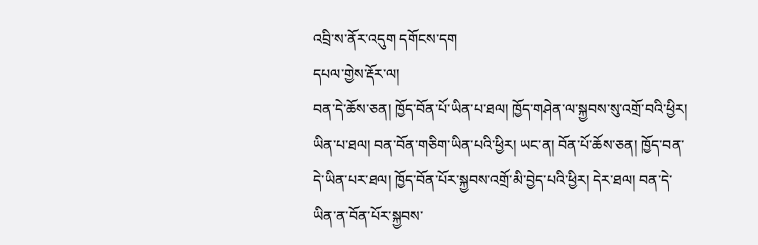འབྲི་ས་ནོར་འདུག དགོངས་དག
དཔལ་གྱེས་རྡོར་ལ།
བན་དེ་ཆོས་ཅན། ཁྱོད་བོན་པོ་ཡིན་པ་ཐལ། ཁྱོད་གཤེན་ལ་སྐྱབས་སུ་འགྲོ་བའི་ཕྱིར། ཡིན་པ་ཐལ། བན་བོན་གཅིག་ཡིན་པའི་ཕྱིར། ཡང་ན། བོན་པོ་ཆོས་ཅན། ཁྱོད་བན་དེ་ཡིན་པར་ཐལ། ཁྱོད་བོན་པོར་སྐྱབས་འགྲོ་མི་བྱེད་པའི་ཕྱིར། དེར་ཐལ། བན་དེ་ཡིན་ན་བོན་པོར་སྐྱབས་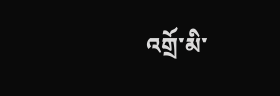འགྲོ་མི་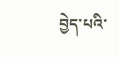བྱེད་པའི་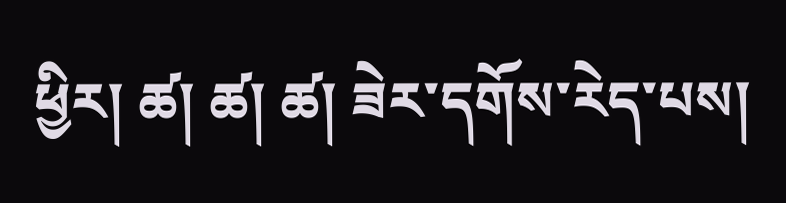ཕྱིར། ཚ། ཚ། ཚ། ཟེར་དགོས་རེད་པས།